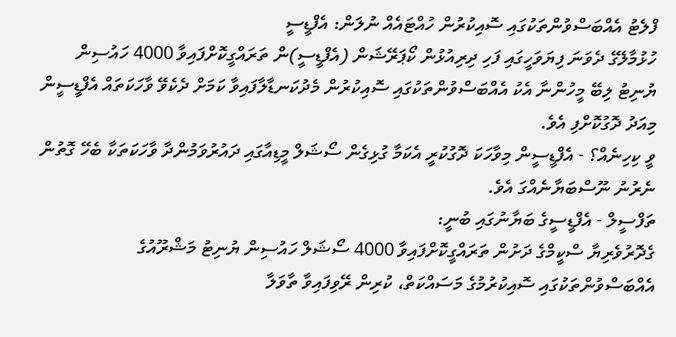ފްލެޓު އެއްބަސްވުންތަކުގައި ސޮއިކުރުން ހުއްޓައެއް ނުލަން: އެފްޑީސީ
ހުޅުމާލޭގެ ދެވަނަ ފިޔަވަހީގައި ފަހި ދިރިއުޅުން ކޯޕަރޭޝަން (އެފްޑީސީ)ން ތަރައްގީކޮށްފައިވާ 4000 ހައުސިން ޔުނިޓު ލިބޭ މީހުންނާ އެކު އެއްބަސްވުންތަކުގައި ސޮއިކުރުން މެދުކަނޑާލާފައިވާ ކަމަށް ދެކެވޭ ވާހަކަތައް އެފްޑީސީން މިއަދު ދޮގުކޮށްފި އެވެ.
ވީ ކިހިނެއް؟ - އެފްޑީސީން މިވާހަކަ ދޮގުކުރީ އެކަމާ ގުޅިގެން ސޯޝަލް މީޑިއާގައި ދައުރުވަމުންދާ ވާހަކަތަކާ ބެހޭ ގޮތުން ނެރުނު ނޫސްބަޔާނެއްގަ އެވެ.
ތަފްސީލް - އެފްޑީސީގެ ބަޔާނުގައި ބުނީ:
ގެދޮރުވެރިޔާ ސްކީމްގެ ދަށުން ތަރައްގީކޮށްފައިވާ 4000 ސޯޝަލް ހައުސިން ޔުނިޓު މަޝްރޫއުގެ އެއްބަސްވުންތަކުގައި ސޮއިކުރުމުގެ މަސައްކަތް، ކުރިން ރޭވިފައިވާ ތާވަލާ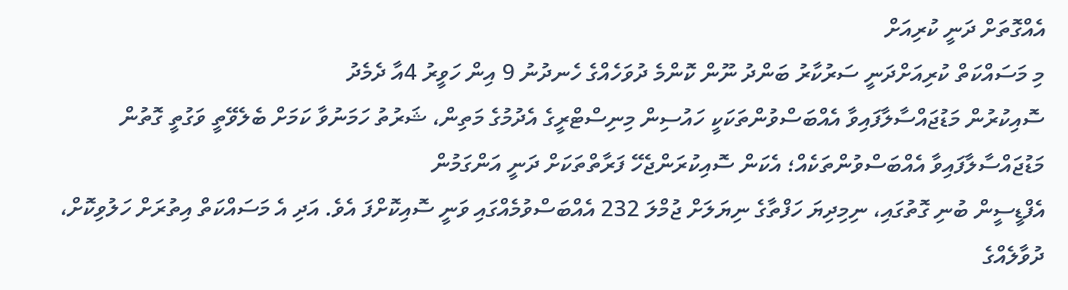އެއްގޮތަށް ދަނީ ކުރިއަށް
މި މަސައްކަތް ކުރިއަށްދަނީ ސަރުކާރު ބަންދު ނޫން ކޮންމެ ދުވަހެއްގެ ހެނދުނު 9 އިން ހަވީރު 4އާ ދެމެދު
ސޮއިކުރުން މަޑުޖައްސާލާފައިވާ އެއްބަސްވުންތަކަކީ ހައުސިން މިނިސްޓްރީގެ އެދުމުގެ މަތިން، ޝަރުތު ހަމަނުވާ ކަމަށް ބެލެވޭތީ ވަގުތީ ގޮތުން މަޑުޖައްސާލާފައިވާ އެއްބަސްވުންތަކެއް؛ އެކަން ސޮއިކުރަންޖެހޭ ފަރާތްތަކަށް ދަނީ އަންގަމުން
އެފްޑީސީން ބުނި ގޮތުގައި، ނިމިދިޔަ ހަފްތާގެ ނިޔަލަށް ޖުމްލަ 232 އެއްބަސްވުމެއްގައި ވަނީ ސޮއިކޮށްފަ އެވެ. އަދި އެ މަސައްކަތް އިތުރަށް ހަލުވިކޮށް، ދުވާލެއްގެ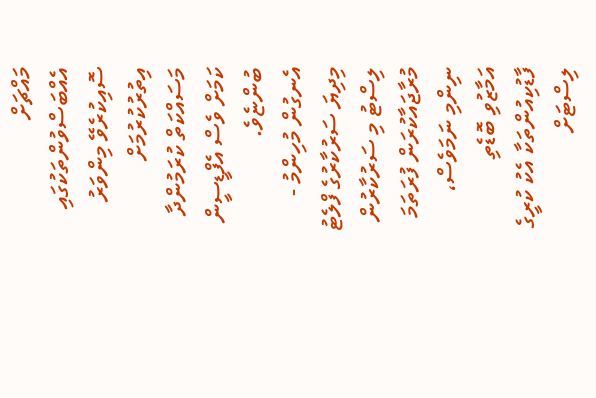މައްޗަށް އެއްބަސްވުންތަކުގައި ސޮއިކުރެވޭ މިންވަރު އިތުރުކުރުމަށް މަސައްކަތް ކުރަމުންދާ ކަމަށް ވެސް އެފްޑީސީން ބުންޏެވެ.
އެނގުން މުހިންމު - މިދިޔަ ސަރުކާރުގެ ފްލެޓު ލިސްޓު މި ސަރުކާރުން މުރާޖައާކުރަން ފުރަތަމަ ނިންމި ނަމަވެސް، އަމާޒުވި ބޮޑެތި ފާޑުކިއުންތަކާ އެކު ކުރީގެ ލިސްޓަށް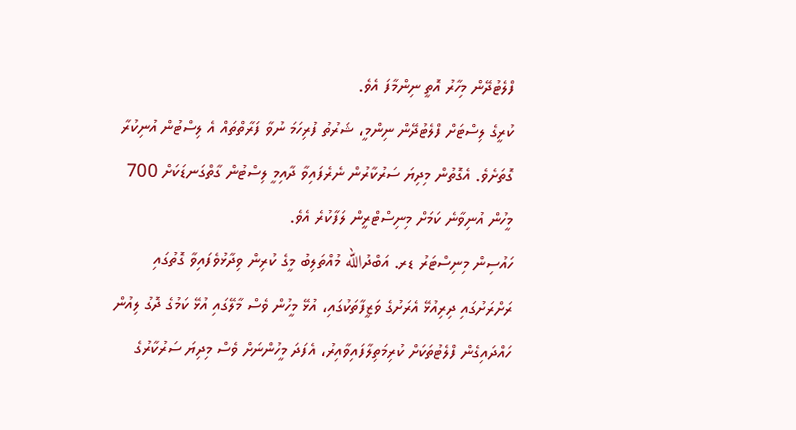ފްލެޓުދޭން މިހާރު އޮތީ ނިންމާފަ އެވެ.
ކުރީގެ ލިސްޓަށް ފްލެޓުދޭން ނިންމީ، ޝަރުތު ފުރިހަމަ ނުވާ ފަރާތްތައް އެ ލިސްޓުން އުނިކުރާ ގޮތަށެވެ. އެގޮތުން މިދިޔަ ސަރުކާރުން ނެރެފައިވާ ދާއިމީ ލިސްޓުން ގާތްގަނޑަކަށް 700 މީހުން އުނިވާނެ ކަމަށް މިނިސްޓްރީން ލަފާކުރެ އެވެ.
ހައުސިން މިނިސްޓަރު ޑރ. އަބްދުالله މުއްތަލިބު މީގެ ކުރިން ވިދާޅުވެފައިވާ ގޮތުގައި ރަށްރަށުގައި ދިރިއުޅޭ އެރަށުގެ ވަޒީފާތަކުގައި، އުޅޭ މީހުން ވެސް މާލޭގައި އުޅޭ ކަމުގެ ދޮގު ލިއުން ހައްދައިގެން ފްލެޓުތަކަށް ކުރިމަތިލާފައިވާއިރު، އެފަދަ މީހުންނަށް ވެސް މިދިޔަ ސަރުކާރުގެ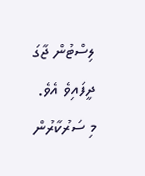ލިސްޓުން ޖާގަ ދީފައިވެ އެވެ.
މި ސަރުކާރުން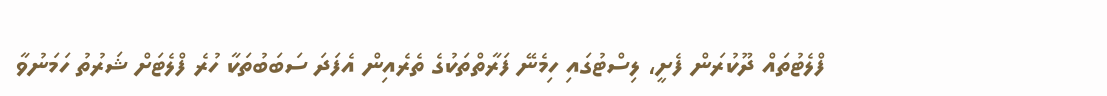ފްލެޓުތައް ދޫކުރަން ފެށީ، ލިސްޓުގައި ހިމެނޭ ފަރާތްތަކުގެ ތެރެއިން އެފަދަ ސަބަބުތަކާ ހުރެ ފްލެޓަށް ޝަރުތު ހަމަނުވާ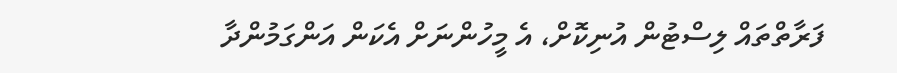ފަރާތްތައް ލިސްޓުން އުނިކޮށް، އެ މީހުންނަށް އެކަން އަންގަމުންދާ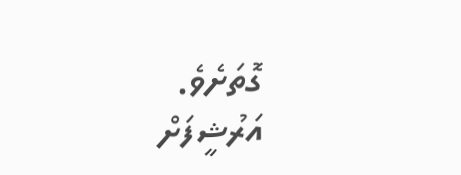ގޮތަށެވެ.
އަރުޝީފަށް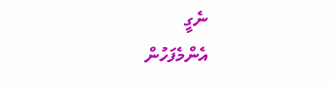ނެގީ
އެންމެފަހުން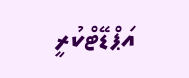އަޕްޑޭޓްކުރީ